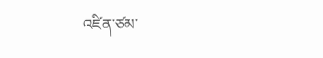འཛིན་ཙམ་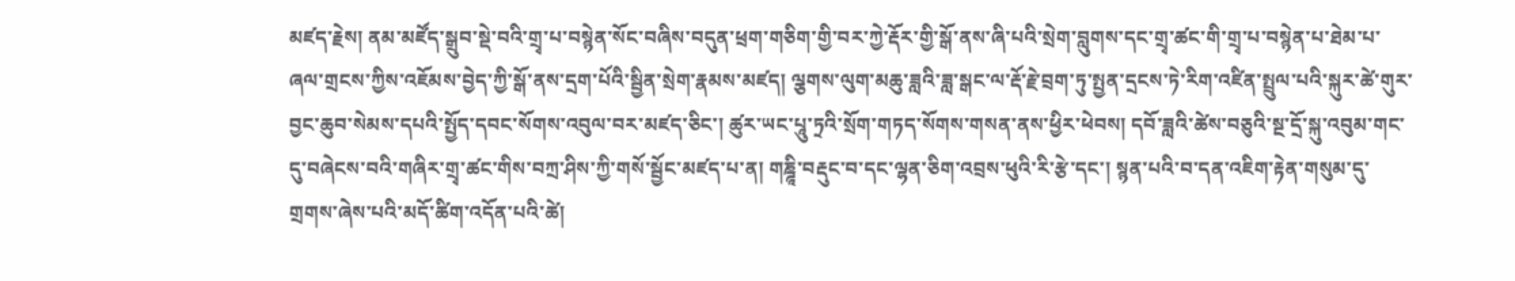མཛད་རྗེས། ནམ་མཛོད་སྒྲུབ་སྡེ་བའི་གྲྭ་པ་བསྙེན་སོང་བཞིས་བདུན་ཕྲག་གཅིག་གྱི་བར་ཀྱེ་རྡོར་གྱི་སྒོ་ནས་ཞི་པའི་སྲེག་བླུགས་དང་གྲྭ་ཚང་གི་གྲྭ་པ་བསྙེན་པ་ཐེམ་པ་ཞལ་གྲངས་ཀྱིས་འཇོམས་བྱེད་ཀྱི་སྒོ་ནས་དྲག་པོའི་སྦྱིན་སྲེག་རྣམས་མཛད། ལྕགས་ལུག་མཆུ་ཟླའི་ཟླ་སྒང་ལ་རྡོ་རྗེ་བྲག་ཏུ་སྤྱན་དྲངས་ཏེ་རིག་འཛིན་སྤྲུལ་པའི་སྐུར་ཚེ་གུར་བྱང་ཆུབ་སེམས་དཔའི་སྤྱོད་དབང་སོགས་འབུལ་བར་མཛད་ཅིང་། ཚུར་ཡང་པཱུ་ཏྲའི་སྲོག་གཏད་སོགས་གསན་ནས་ཕྱིར་ཕེབས། དབོ་ཟླའི་ཚེས་བཅུའི་སྔ་དྲོ་སྐུ་འབུམ་གང་དུ་བཞེངས་བའི་གཞིར་གྲྭ་ཚང་གིས་བཀྲ་ཤིས་ཀྱི་གསོ་སྦྱོང་མཛད་པ་ན། གཎྜཱི་བརྡུང་བ་དང་ལྷན་ཅིག་འབྲས་ཕུའི་རི་རྩེ་དང་། སྙན་པའི་བ་དན་འཇིག་རྟེན་གསུམ་དུ་གྲགས་ཞེས་པའི་མདོ་ཚིག་འདོན་པའི་ཚེ།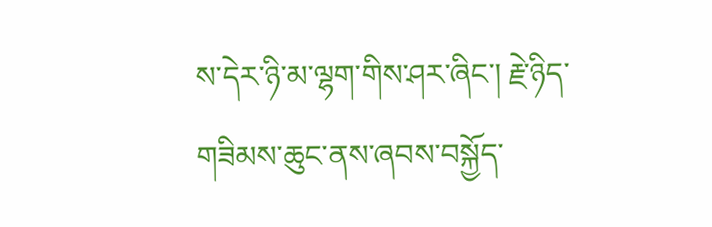ས་དེར་ཉི་མ་ལྷག་གིས་ཤར་ཞིང་། རྗེ་ཉིད་གཟིམས་ཆུང་ནས་ཞབས་བསྐྱོད་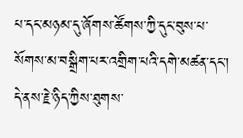པ་དང་མཉམ་དུ་ཞོགས་ཚོགས་ཀྱི་དུང་བུས་པ་སོགས་མ་བསྒྲིག་པར་འགྲིག་པའི་དགེ་མཚན་དང་། དེ་ནས་རྗེ་ཉིད་ཀྱིས་ཐུགས་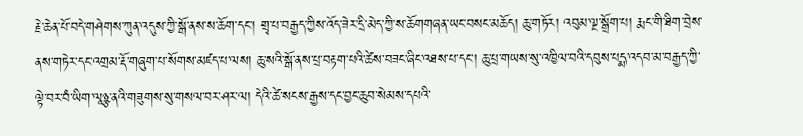རྗེ་ཆེན་པོ་བདེ་གཤེགས་ཀུན་འདུས་ཀྱི་སྒོ་ནས་ས་ཆོག་དང་། གྲྭ་པ་བརྒྱད་ཀྱིས་འོད་ཟེར་དྲི་མེད་ཀྱི་ས་ཆོགགཞན་ཡང་བསང་མཆོད། ཆུ་གཏོར། འབུམ་ལྔ་སྒྲོག་པ། རྨང་གི་ཐིག་བྲེས་ནས་གཏེར་དང་འགྲམ་རྡོ་གཞུག་པ་སོགས་མཛད་པ་ལས། ཆུ་སའི་སྒོ་ནས་པྲ་བརྟག་པའི་ཚེས་བཟང་ཞིང་འཐས་པ་དང་། ཆུ་པྲ་གཡས་སུ་འཁྱིལ་བའི་དབུས་པདྨ་འདབ་མ་བརྒྱད་ཀྱི་ལྟེ་བར་བཾ་ཡིག་ལཱཉྩ་ནའི་གཟུགས་སུ་གསལ་བར་ཤར་ལ། དེའི་ཚེ་སངས་རྒྱས་དང་བྱང་ཆུབ་སེམས་དཔའི་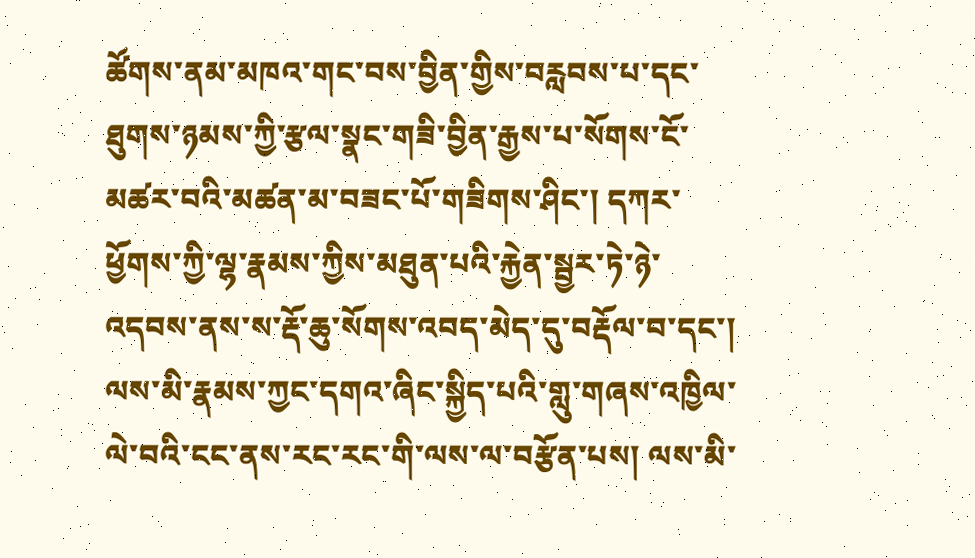ཚོགས་ནམ་མཁའ་གང་བས་བྱིན་གྱིས་བརླབས་པ་དང་ཐུགས་ཉམས་ཀྱི་རྩལ་སྣང་གཟི་བྱིན་རྒྱས་པ་སོགས་ངོ་མཚར་བའི་མཚན་མ་བཟང་པོ་གཟིགས་ཤིང་། དཀར་ཕྱོགས་ཀྱི་ལྷ་རྣམས་ཀྱིས་མཐུན་པའི་རྐྱེན་སྦྱར་ཏེ་ཉེ་འདབས་ནས་ས་རྡོ་ཆུ་སོགས་འབད་མེད་དུ་བརྡོལ་བ་དང་། ལས་མི་རྣམས་ཀྱང་དགའ་ཞིང་སྐྱིད་པའི་གླུ་གཞས་འཁྱིལ་ལེ་བའི་ངང་ནས་རང་རང་གི་ལས་ལ་བརྩོན་པས། ལས་མི་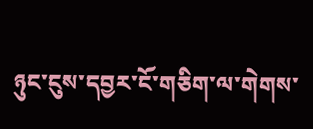ཉུང་ངུས་དབྱར་ངོ་གཅིག་ལ་གེགས་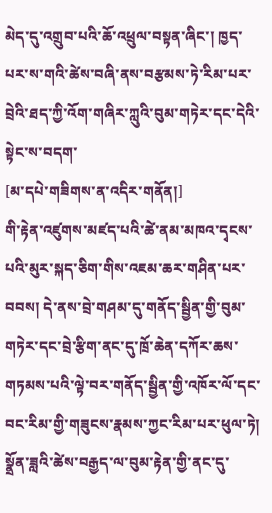མེད་དུ་འགྲུབ་པའི་ཆོ་འཕྲུལ་བསྟན་ཞིང་། ཁྱད་པར་ས་གའི་ཚེས་བཞི་ནས་བརྩམས་ཏེ་རིམ་པར་བྲེའི་ཐད་ཀྱི་འོག་གཞིར་ཀླུའི་བུམ་གཏེར་དང་དེའི་སྟེང་ས་བདག་
[མ་དཔེ་གཟིགས་ན་འདིར་གནོན།]
གི་རྟེན་འཛུགས་མཛད་པའི་ཚེ་ནམ་མཁའ་དྭངས་པའི་མུར་སྐད་ཅིག་གིས་འཇམ་ཆར་གཤིན་པར་བབས། དེ་ནས་བྲེ་གཤམ་དུ་གནོད་སྦྱིན་གྱི་བུམ་གཏེར་དང་བྲེ་རྩིག་ནང་དུ་ཁྲོ་ཆེན་དཀོར་ཆས་གཏམས་པའི་ལྟེ་བར་གནོད་སྦྱིན་གྱི་འཁོར་ལོ་དང་བང་རིམ་གྱི་གཟུངས་རྣམས་ཀྱང་རིམ་པར་ཕུལ་ཏེ། སྣྲོན་ཟླའི་ཚེས་བརྒྱད་ལ་བུམ་རྟེན་གྱི་ནང་དུ་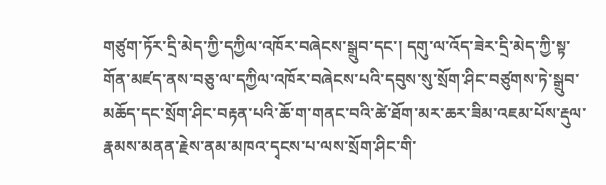གཙུག་ཏོར་དྲི་མེད་ཀྱི་དཀྱིལ་འཁོར་བཞེངས་སྒྲུབ་དང་། དགུ་ལ་འོད་ཟེར་དྲི་མེད་ཀྱི་སྟ་གོན་མཛད་ནས་བཅུ་ལ་དཀྱིལ་འཁོར་བཞེངས་པའི་དབུས་སུ་སྲོག་ཤིང་བཙུགས་ཏེ་སྒྲུབ་མཆོད་དང་སྲོག་ཤིང་བརྟན་པའི་ཆོ་ག་གནང་བའི་ཚེ་ཐོག་མར་ཆར་ཟིམ་འཇམ་པོས་རྡུལ་རྣམས་མནན་རྗེས་ནམ་མཁའ་དྭངས་པ་ལས་སྲོག་ཤིང་གི་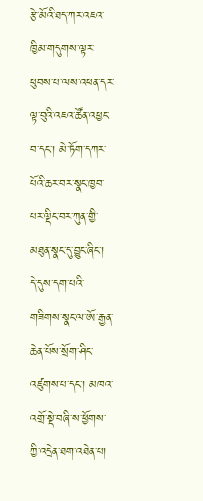རྩེ་མོའི་ཐད་ཀར་འཇའ་ཁྱིམ་གདུགས་ལྟར་ཕུབས་པ་ལས་འཕན་དར་ལྟ་བུའི་འཇའ་ཚོན་འཕྱང་བ་དང་། མེ་ཏོག་དཀར་པོའི་ཆར་བར་སྣང་ཁྱབ་པར་ལྡིང་བར་ཀུན་གྱི་མཐུན་སྣང་དུ་བྱུང་ཞིང་། དེ་དུས་དག་པའི་གཟིགས་སྣང་ལ་ཨོ་རྒྱན་ཆེན་པོས་སྲོག་ཤིང་འཛུགས་པ་དང་། མཁའ་འགྲོ་སྡེ་བཞི་ས་ཕྱོགས་ཀྱི་འདྲེན་ཐག་འཐེན་པ།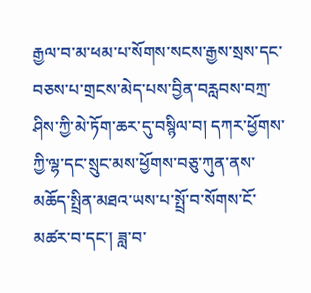རྒྱལ་བ་མ་ཕམ་པ་སོགས་སངས་རྒྱས་སྲས་དང་བཅས་པ་གྲངས་མེད་པས་བྱིན་བརླབས་བཀྲ་ཤིས་ཀྱི་མེ་ཏོག་ཆར་དུ་བསྙིལ་བ། དཀར་ཕྱོགས་ཀྱི་ལྷ་དང་སྲུང་མས་ཕྱོགས་བཅུ་ཀུན་ནས་མཆོད་སྤྲིན་མཐའ་ཡས་པ་སྤྲོ་བ་སོགས་ངོ་མཚར་བ་དང་། ཟླ་བ་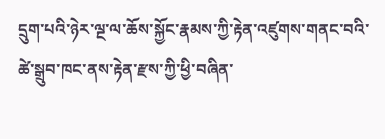དྲུག་པའི་ཉེར་ལྔ་ལ་ཆོས་སྐྱོང་རྣམས་ཀྱི་རྟེན་འཛུགས་གནང་བའི་ཚེ་སྒྲུབ་ཁང་ནས་རྟེན་རྫས་ཀྱི་ཕྱི་བཞིན་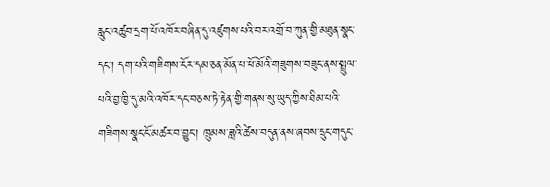རླུང་འཚུབ་དྲག་པོ་འཁོར་བཞིན་དུ་འཛུགས་པའི་བར་འགྲོ་བ་ཀུན་གྱི་མཐུན་སྣང་དང་། དག་པའི་གཟིགས་ངོར་དམ་ཅན་མོན་པ་ཕོ་མོའི་གཟུགས་བཟུང་ནས་སྤྲུལ་པའི་བྱ་ཁྱི་དུ་མའི་འཁོར་དང་བཅས་ཏེ་རྟེན་གྱི་གནས་སུ་ཡུད་ཀྱིས་ཐིམ་པའི་གཟིགས་སྣང་ངོ་མཚར་བ་བྱུང་། ཁྲུམས་ཟླའི་ཚེས་བདུན་ནས་ཞབས་དྲུང་གདུང་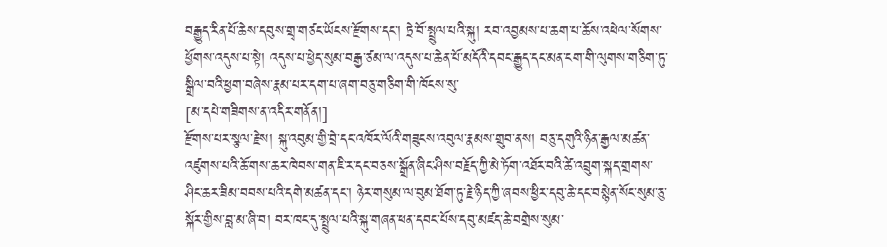བརྒྱུད་རིན་པོ་ཆེས་དབུས་གྲྭ་གཙང་ཡོངས་རྫོགས་དང་། ཏྲེ་བོ་སྤྲུལ་པའི་སྐུ། རབ་འབྱམས་པ་ཆག་པ་ཆོས་འཕེལ་སོགས་ཕྱོགས་འདུས་པ་སྟེ། འདུས་པ་ཕྱེད་སུམ་བརྒྱ་ཙམ་ལ་འདུས་པ་ཆེན་པོ་མདོའི་དབང་རྒྱུད་དང་མན་ངག་གི་ལུགས་གཅིག་ཏུ་སྒྲིལ་བའི་ཕྱག་བཞེས་རྣམ་པར་དག་པ་ཞག་བཅུ་གཅིག་གི་ཁོངས་སུ་
[མ་དཔེ་གཟིགས་ན་འདིར་གནོན།]
རྫོགས་པར་སྩལ་རྗེས། སྐུ་འབུམ་གྱི་བྲེ་དང་འཁོར་ལོའི་གཟུངས་འབུལ་རྣམས་གྲུབ་ནས། བཅུ་དགུའི་ཉིན་རྒྱལ་མཚན་འཛུགས་པའི་ཆོ་གས་ཆར་ཁེབས་གན་ཇི་ར་དང་བཅས་སྒྲོན་ཞིང་ཤིས་བརྗོད་ཀྱི་མེ་ཏོག་འཐོར་བའི་ཚེ་འབྲུག་སྐད་གྲགས་ཤིང་ཆར་ཟིམ་བབས་པའི་དགེ་མཚན་དང་། ཉེར་གསུམ་ལ་བུམ་ཐོག་ཏུ་རྗེ་ཉིད་ཀྱི་ཞབས་ཕྱིར་དབུ་ཆེ་དང་བསྙེན་སོང་སུམ་ཅུ་སྐོར་གྱིས་བླ་མ་ཞི་བ། བར་ཁང་དུ་སྤྲུལ་པའི་སྐུ་གཞན་ཕན་དབང་པོས་དབུ་མཛད་ཆེ་བགྲེས་སུམ་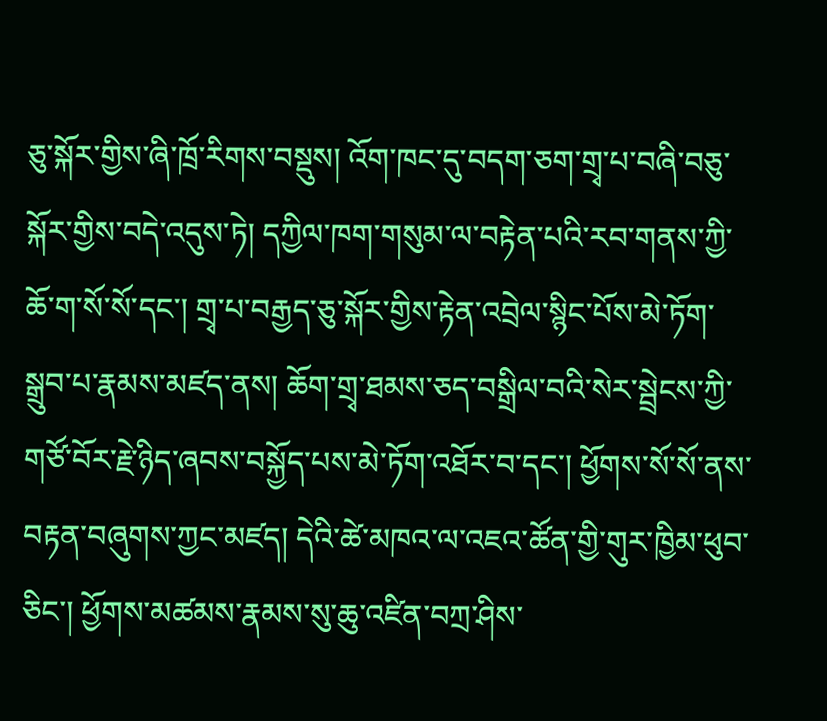ཅུ་སྐོར་གྱིས་ཞི་ཁྲོ་རིགས་བསྡུས། འོག་ཁང་དུ་བདག་ཅག་གྲྭ་པ་བཞི་བཅུ་སྐོར་གྱིས་བདེ་འདུས་ཏེ། དཀྱིལ་ཁག་གསུམ་ལ་བརྟེན་པའི་རབ་གནས་ཀྱི་ཆོ་ག་སོ་སོ་དང་། གྲྭ་པ་བརྒྱད་ཅུ་སྐོར་གྱིས་རྟེན་འབྲེལ་སྙིང་པོས་མེ་ཏོག་སྒྲུབ་པ་རྣམས་མཛད་ནས། ཆོག་གྲྭ་ཐམས་ཅད་བསྒྲིལ་བའི་སེར་སྦྲེངས་ཀྱི་གཙོ་བོར་རྗེ་ཉིད་ཞབས་བསྐྱོད་པས་མེ་ཏོག་འཐོར་བ་དང་། ཕྱོགས་སོ་སོ་ནས་བརྟན་བཞུགས་ཀྱང་མཛད། དེའི་ཚེ་མཁའ་ལ་འཇའ་ཚོན་གྱི་གུར་ཁྱིམ་ཕུབ་ཅིང་། ཕྱོགས་མཚམས་རྣམས་སུ་ཆུ་འཛིན་བཀྲ་ཤིས་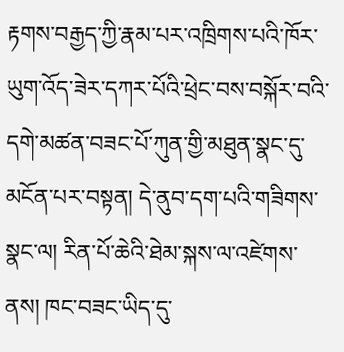རྟགས་བརྒྱད་ཀྱི་རྣམ་པར་འཁྲིགས་པའི་ཁོར་ཡུག་འོད་ཟེར་དཀར་པོའི་ཕྲེང་བས་བསྐོར་བའི་དགེ་མཚན་བཟང་པོ་ཀུན་གྱི་མཐུན་སྣང་དུ་མངོན་པར་བསྟན། དེ་ནུབ་དག་པའི་གཟིགས་སྣང་ལ། རིན་པོ་ཆེའི་ཐེམ་སྐས་ལ་འཛེགས་ནས། ཁང་བཟང་ཡིད་དུ་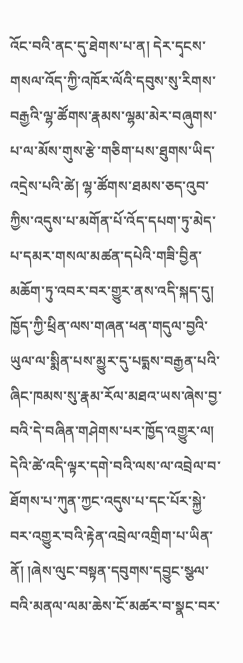འོང་བའི་ནང་དུ་ཐེགས་པ་ན། དེར་དྭངས་གསལ་འོད་ཀྱི་འཁོར་ལོའི་དབུས་སུ་རིགས་བརྒྱའི་ལྷ་ཚོགས་རྣམས་ལྷམ་མེར་བཞུགས་པ་ལ་མོས་གུས་རྩེ་གཅིག་པས་ཐུགས་ཡིད་འདྲེས་པའི་ཚེ། ལྷ་ཚོགས་ཐམས་ཅད་འུབ་ཀྱིས་འདུས་པ་མགོན་པོ་འོད་དཔག་ཏུ་མེད་པ་དམར་གསལ་མཚན་དཔེའི་གཟི་བྱིན་མཆོག་ཏུ་འབར་བར་གྱུར་ནས་འདི་སྐད་དུ། ཁྱོད་ཀྱི་ཕྲིན་ལས་གཞན་ཕན་གདུལ་བྱའི་ཡུལ་ལ་སྨིན་པས་མྱུར་དུ་པདྨས་བརྒྱན་པའི་ཞིང་ཁམས་སུ་རྣམ་རོལ་མཐའ་ཡས་ཞེས་བྱ་བའི་དེ་བཞིན་གཤེགས་པར་ཁྱོད་འགྱུར་ལ། དེའི་ཚེ་འདི་ལྟར་དགེ་བའི་ལས་ལ་འབྲེལ་བ་ཐོགས་པ་ཀུན་ཀྱང་འདུས་པ་དང་པོར་སྐྱེ་བར་འགྱུར་བའི་རྟེན་འབྲེལ་འགྲིག་པ་ཡིན་ནོ། །ཞེས་ལུང་བསྟན་དབུགས་དབྱུང་སྩལ་བའི་མནལ་ལམ་ཆེས་ངོ་མཚར་བ་སྣང་བར་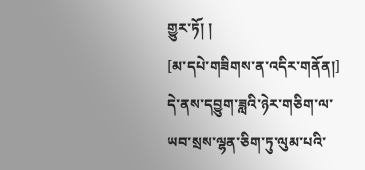གྱུར་ཏོ། །
[མ་དཔེ་གཟིགས་ན་འདིར་གནོན།]
དེ་ནས་དབྱུག་ཟླའི་ཉེར་གཅིག་ལ་ཡབ་སྲས་ལྷན་ཅིག་ཏུ་ལུམ་པའི་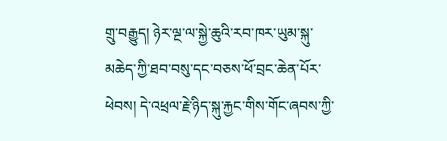གྲུ་བརྒྱུད། ཉེར་ལྔ་ལ་སྐྱེ་ཆུའི་རབ་ཁར་ཡུམ་སྐུ་མཆེད་ཀྱི་ཐབ་བསུ་དང་བཅས་ཕོ་བྲང་ཆེན་པོར་ཕེབས། དེ་འཕྲལ་རྗེ་ཉིད་སྐུ་རྐྱང་གིས་གོང་ཞབས་ཀྱི་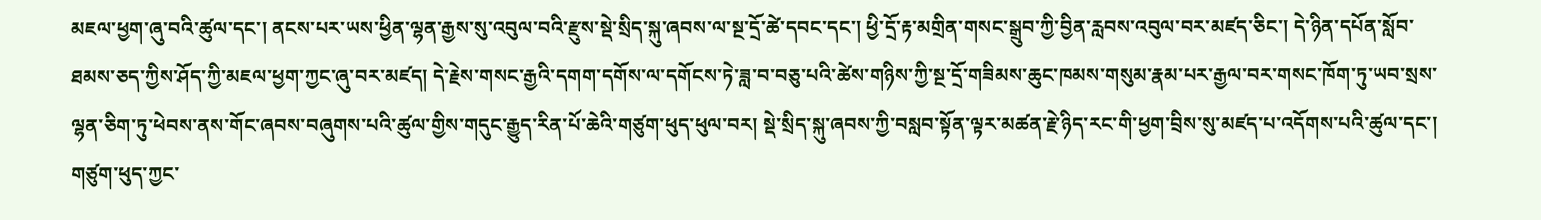མཇལ་ཕྱག་ཞུ་བའི་ཚུལ་དང་། ནངས་པར་ཡས་ཕྱིན་ལྷན་རྒྱས་སུ་འབུལ་བའི་རྫུས་སྡེ་སྲིད་སྐུ་ཞབས་ལ་སྔ་དྲོ་ཚེ་དབང་དང་། ཕྱི་དྲོ་རྟ་མགྲིན་གསང་སྒྲུབ་ཀྱི་བྱིན་རླབས་འབུལ་བར་མཛད་ཅིང་། དེ་ཉིན་དཔོན་སློབ་ཐམས་ཅད་ཀྱིས་ཤོད་ཀྱི་མཇལ་ཕྱག་ཀྱང་ཞུ་བར་མཛད། དེ་རྗེས་གསང་རྒྱའི་དགག་དགོས་ལ་དགོངས་ཏེ་ཟླ་བ་བཅུ་པའི་ཚེས་གཉིས་ཀྱི་སྔ་དྲོ་གཟིམས་ཆུང་ཁམས་གསུམ་རྣམ་པར་རྒྱལ་བར་གསང་ཁོག་ཏུ་ཡབ་སྲས་ལྷན་ཅིག་ཏུ་ཕེབས་ནས་གོང་ཞབས་བཞུགས་པའི་ཚུལ་གྱིས་གདུང་རྒྱུད་རིན་པོ་ཆེའི་གཙུག་ཕུད་ཕུལ་བར། སྡེ་སྲིད་སྐུ་ཞབས་ཀྱི་བསླབ་སྟོན་ལྟར་མཚན་རྗེ་ཉིད་རང་གི་ཕྱག་བྲིས་སུ་མཛད་པ་འདོགས་པའི་ཚུལ་དང་། གཙུག་ཕུད་ཀྱང་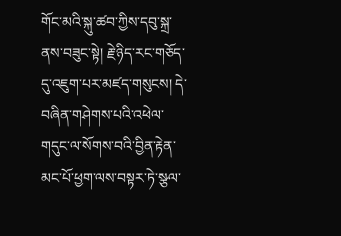གོང་མའི་སྐུ་ཚབ་ཀྱིས་དབུ་སྐྲ་ནས་བཟུང་སྟེ། རྗེ་ཉིད་རང་གཅོད་དུ་འཇུག་པར་མཛད་གསུངས། དེ་བཞིན་གཤེགས་པའི་འཕེལ་གདུང་ལ་སོགས་བའི་བྱིན་རྟེན་མང་པོ་ཕྱག་ལས་བསྟར་ཏེ་སྩལ་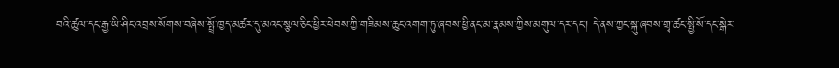བའི་ཚུལ་དང་རྒྱ་ཡི་ཤིང་འབྲས་སོགས་བཞེས་སྤྲོ་ཁྱད་མཚར་དུ་མའང་སྩལ་ཅིང་ཕྱིར་ཕེབས་ཀྱི་གཟིམས་ཆུང་འགག་ཏུ་ཞབས་ཕྱི་ནང་མ་རྣམས་ཀྱིས་མགུལ་དར་དང་། དེ་ནས་ཀྱང་སྐུ་ཞབས་གྲྭ་ཚང་སྤྱི་སོ་དང་སྒེར་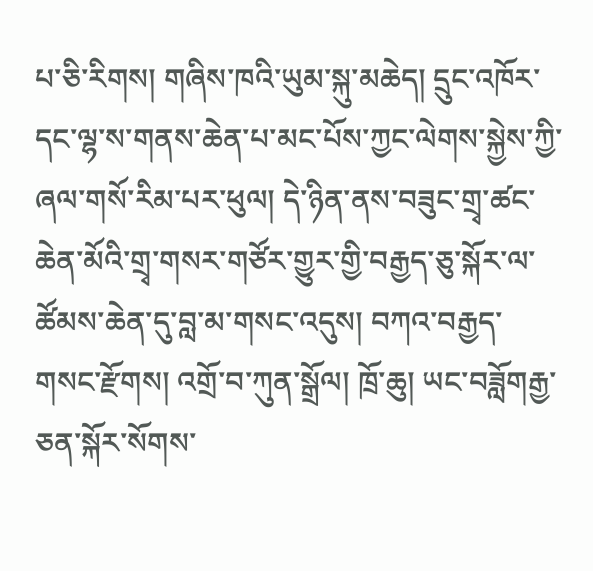པ་ཅི་རིགས། གཞིས་ཁའི་ཡུམ་སྐུ་མཆེད། དྲུང་འཁོར་དང་ལྷ་ས་གནས་ཆེན་པ་མང་པོས་ཀྱང་ལེགས་སྐྱེས་ཀྱི་ཞལ་གསོ་རིམ་པར་ཕུལ། དེ་ཉིན་ནས་བཟུང་གྲྭ་ཚང་ཆེན་མོའི་གྲྭ་གསར་གཙོར་གྱུར་གྱི་བརྒྱད་ཅུ་སྐོར་ལ་ཚོམས་ཆེན་དུ་བླ་མ་གསང་འདུས། བཀའ་བརྒྱད་གསང་རྫོགས། འགྲོ་བ་ཀུན་སྒྲོལ། ཁྲོ་ཆུ། ཡང་བཟློགརྒྱ་ཅན་སྐོར་སོགས་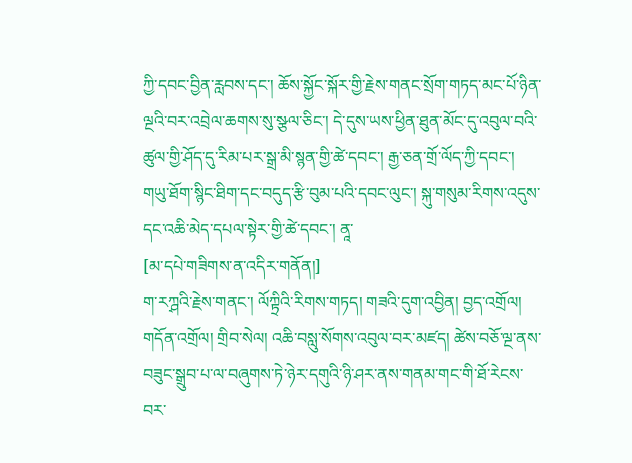ཀྱི་དབང་བྱིན་རླབས་དང་། ཆོས་སྐྱོང་སྐོར་གྱི་རྗེས་གནང་སྲོག་གཏད་མང་པོ་ཉིན་ལྔའི་བར་འབྲེལ་ཆགས་སུ་སྩལ་ཅིང་། དེ་དུས་ཡས་ཕྱིན་ཐུན་མོང་དུ་འབུལ་བའི་ཚུལ་གྱི་ཤོད་དུ་རིམ་པར་སྒྲ་མི་སྙན་གྱི་ཚེ་དབང་། རྒྱ་ཅན་གྲོ་ལོད་ཀྱི་དབང་། གཡུ་ཐོག་སྙིང་ཐིག་དང་བདུད་རྩི་བུམ་པའི་དབང་ལུང་། སྐུ་གསུམ་རིགས་འདུས་དང་འཆི་མེད་དཔལ་སྟེར་གྱི་ཚེ་དབང་། ནཱ་
[མ་དཔེ་གཟིགས་ན་འདིར་གནོན།]
ག་རཀྴའི་རྗེས་གནང་། ལོཀྟྲིའི་རིགས་གཏད། གཟའི་དུག་འབྱིན། བྱད་འགྲོལ། གདོན་འགྲོལ། གྲིབ་སེལ། འཆི་བསླུ་སོགས་འབུལ་བར་མཛད། ཚེས་བཅོ་ལྔ་ནས་བཟུང་སྒྲུབ་པ་ལ་བཞུགས་ཏེ་ཉེར་དགུའི་ཉི་ཤར་ནས་གནམ་གང་གི་ཐོ་རེངས་བར་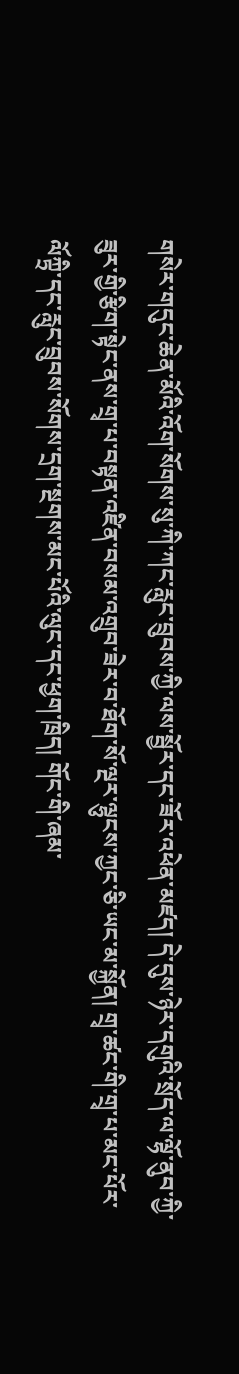གསེར་གདུང་ཆེན་མོའི་འོག་སོགས་སུ་ཀི་ཀང་རླུང་བྲུབས་ཀྱི་ལས་སྦྱོར་དང་ཟོར་འཕེན་མཛད། དེ་དུས་ཉེར་དགུའི་སྲོད་ལ་ལྷོ་ནུབ་ཀྱི་ཟུར་གྱི་རྩིག་སྟེང་ནས་གྲྭ་པ་བསྟན་འཛིན་བསམ་འགྲུབ་ཟེར་བ་ཐོག་སོ་ལྔར་ལྷུངས་ཀྱང་ཅི་ཡང་མ་སྐྱོན། གྲྭ་ཚང་གི་གྲྭ་པ་མང་པོར་ལོཀྟྲི་དང་རླུང་བྲུབས་སོགས་དྲག་སྔགས་མང་པོའི་ལུང་དང་ཕྱག་ཁྲིད། གོང་གི་ཞམ་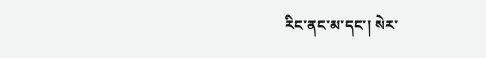རིང་ནང་མ་དང་། སེར་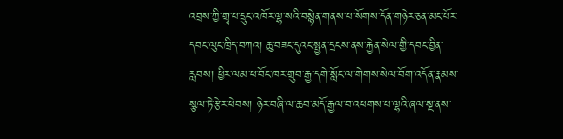འབྲས་ཀྱི་གྲྭ་པ་དྲུང་འཁོར་ལྷ་སའི་བསྙེན་གནས་པ་སོགས་དོན་གཉེར་ཅན་མང་པོར་དབང་ལུང་ཁྲིད་བཀའ། ཆུ་བཟང་དུའང་སྤྱན་དྲངས་ནས་རྐྱེན་སེལ་གྱི་དབང་བྱིན་རླབས། ཕྱིར་ལམ་ཕ་བོང་ཁར་གྲུབ་རྒྱ་དགེ་སློང་ལ་གེགས་སེལ་བོག་འདོན་རྣམས་སྩལ་ཏེ་རྩེར་ཕེབས། ཉེར་བཞི་ལ་ཆབ་མདོ་རྒྱལ་བ་འཕགས་པ་ལྷའི་ཞལ་སྔ་ནས་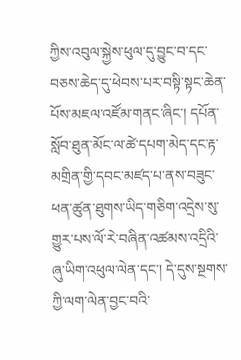ཀྱིས་འབུལ་སྐྱེས་ཕུལ་དུ་བྱུང་བ་དང་བཅས་ཆེད་དུ་ཕེབས་པར་བསྟི་སྟང་ཆེན་པོས་མཇལ་འཛོམ་གནང་ཞིང་། དཔོན་སློབ་ཐུན་མོང་ལ་ཚེ་དཔག་མེད་དང་རྟ་མགྲིན་གྱི་དབང་མཛད་པ་ནས་བཟུང་ཕན་ཚུན་ཐུགས་ཡིད་གཅིག་འདྲེས་སུ་གྱུར་པས་ལོ་རེ་བཞིན་འཚམས་འདྲིའི་ཞུ་ཡིག་འཕུལ་ལེན་དང་། དེ་དུས་སྔགས་ཀྱི་ལག་ལེན་བྱང་བའི་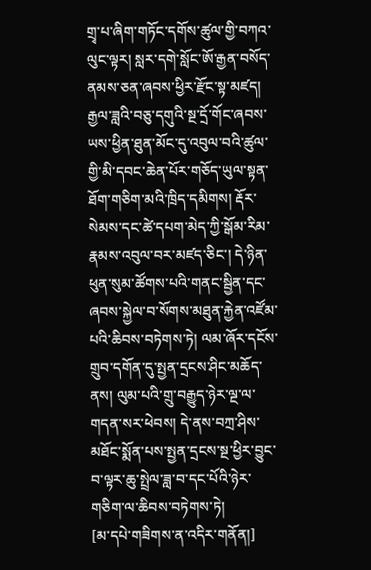གྲྭ་པ་ཞིག་གཏོང་དགོས་ཚུལ་གྱི་བཀའ་ལུང་ལྟར། སླར་དགེ་སློང་ཨོ་རྒྱན་བསོད་ནམས་ཅན་ཞབས་ཕྱིར་རྫོང་སྟ་མཛད། རྒྱལ་ཟླའི་བཅུ་དགུའི་སྔ་དྲོ་གོང་ཞབས་ཡས་ཕྱིན་ཐུན་མོང་དུ་འབུལ་བའི་ཚུལ་གྱི་མི་དབང་ཆེན་པོར་གཅོད་ཡུལ་སྟན་ཐོག་གཅིག་མའི་ཁྲིད་དམིགས། རྡོར་སེམས་དང་ཚེ་དཔག་མེད་ཀྱི་སྒོམ་རིམ་རྣམས་འབུལ་བར་མཛད་ཅིང་། དེ་ཉིན་ཕུན་སུམ་ཚོགས་པའི་གནང་སྦྱིན་དང་ཞབས་སྐྱེལ་བ་སོགས་མཐུན་རྐྱེན་འཛོམ་པའི་ཆིབས་བཏེགས་ཏེ། ལམ་ཞོར་དངོས་གྲུབ་དགོན་དུ་སྤྱན་དྲངས་ཤིང་མཆོད་ནས། ལུམ་པའི་གྲུ་བརྒྱུད་ཉེར་ལྔ་ལ་གདན་སར་ཕེབས། དེ་ནས་བཀྲ་ཤིས་མཐོང་སྨོན་པས་སྤྱན་དྲངས་སྔ་ཕྱིར་བྱུང་བ་ལྟར་ཆུ་སྤྲེལ་ཟླ་བ་དང་པོའི་ཉེར་གཅིག་ལ་ཆིབས་བཏེགས་ཏེ།
[མ་དཔེ་གཟིགས་ན་འདིར་གནོན།]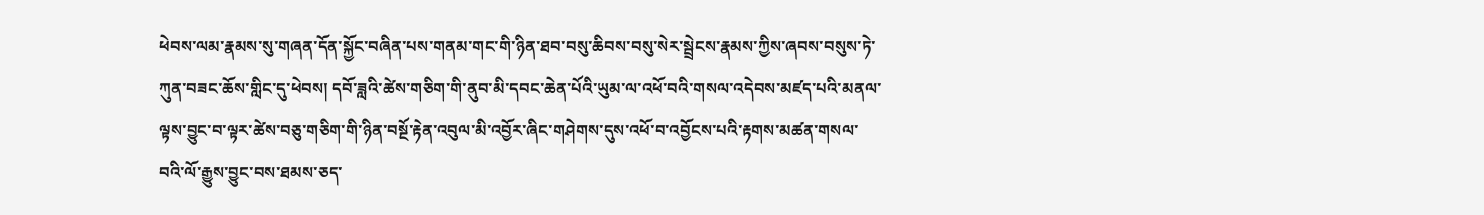ཕེབས་ལམ་རྣམས་སུ་གཞན་དོན་སྐྱོང་བཞིན་པས་གནམ་གང་གི་ཉིན་ཐབ་བསུ་ཆིབས་བསུ་སེར་སྦྲེངས་རྣམས་ཀྱིས་ཞབས་བསུས་ཏེ་ཀུན་བཟང་ཆོས་གླིང་དུ་ཕེབས། དབོ་ཟླའི་ཚེས་གཅིག་གི་ནུབ་མི་དབང་ཆེན་པོའི་ཡུམ་ལ་འཕོ་བའི་གསལ་འདེབས་མཛད་པའི་མནལ་ལྟས་བྱུང་བ་ལྟར་ཚེས་བཅུ་གཅིག་གི་ཉིན་བསྔོ་རྟེན་འབུལ་མི་འབྱོར་ཞིང་གཤེགས་དུས་འཕོ་བ་འབྱོངས་པའི་རྟགས་མཚན་གསལ་བའི་ལོ་རྒྱུས་བྱུང་བས་ཐམས་ཅད་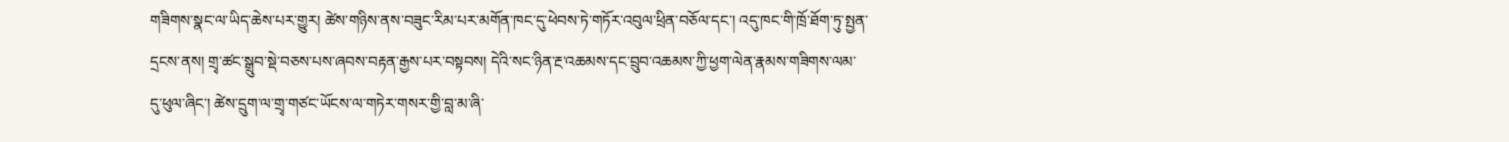གཟིགས་སྣང་ལ་ཡིད་ཆེས་པར་གྱུར། ཚེས་གཉིས་ནས་བཟུང་རིམ་པར་མགོན་ཁང་དུ་ཕེབས་ཏེ་གཏོར་འབུལ་ཕྲིན་བཅོལ་དང་། འདུ་ཁང་གི་ཁྲོ་ཐོག་ཏུ་སྤྱན་དྲངས་ནས། གྲྭ་ཚང་སྒྲུབ་སྡེ་བཅས་པས་ཞབས་བརྟན་རྒྱས་པར་བསྟབས། དེའི་སང་ཉིན་རྔ་འཆམས་དང་བྲུབ་འཆམས་ཀྱི་ཕྱག་ལེན་རྣམས་གཟིགས་ལམ་དུ་ཕུལ་ཞིང་། ཚེས་དྲུག་ལ་གྲྭ་གཙང་ཡོངས་ལ་གཏེར་གསར་གྱི་བླ་མ་ཞི་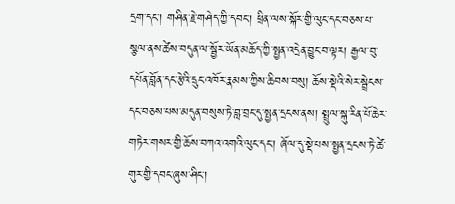དྲག་དང་། གཤིན་རྗེ་གཤེད་ཀྱི་དབང་། ཕྲིན་ལས་སྐོར་གྱི་ལུང་དང་བཅས་པ་སྩལ་ནས་ཚེས་བདུན་ལ་སྦྱོར་ཡོན་མཆོད་ཀྱི་སྤྱན་འདྲེན་བྱུང་བ་ལྟར། རྒྱལ་བུ་དཔོན་བློན་དང་རྩེའི་དྲུང་འཁོར་རྣམས་ཀྱིས་ཆིབས་བསུ། ཆོས་སྡེའི་སེར་སྦྲེངས་དང་བཅས་པས་མདུན་བསུས་ཏེ་བླ་བྲང་དུ་སྤྱན་དྲངས་ནས། སྤྲུལ་སྐུ་རིན་པོ་ཆེར་གཏེར་གསར་གྱི་ཆོས་བཀའ་འགའི་ལུང་དང་། ཞོལ་དུ་སྡེ་པས་སྤྱན་དྲངས་ཏེ་ཚེ་གུར་གྱི་དབང་ཞུས་ཤིང་།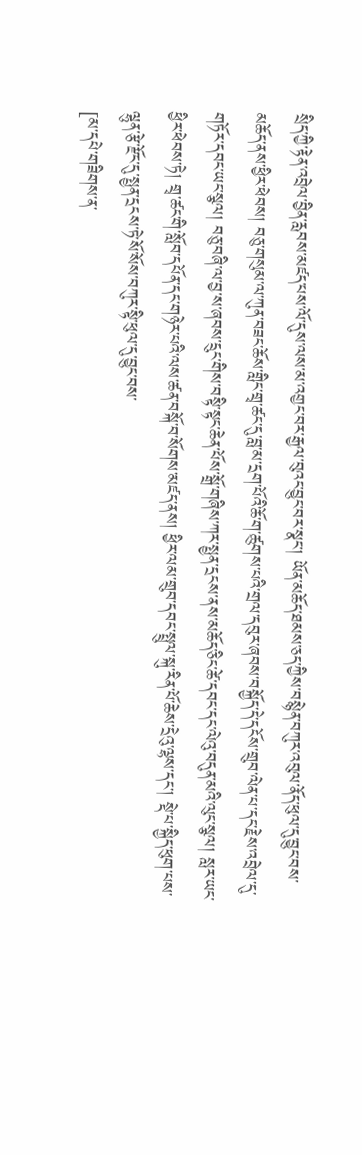སྲིད་ཀྱི་རྟེན་འབྲེལ་བྱིན་རླབས་མཛད་པས་ལོ་དུས་ལས་མ་འགྱང་བར་རྒྱལ་བུའང་བྱུང་བར་སྣང་། ཡོན་མཆོད་ཐམས་ཅད་ཀྱིས་བསྙེན་བཀུར་འབུལ་ནོད་ཕུལ་དུ་བྱུང་བས་མཆོད་ནས་ཕྱིར་ཕེབས། བཅུ་གསུམ་ལ་ཀུན་བཟང་ཆོས་གླིང་གྲྭ་ཚང་དུ་བླ་མ་དྲག་པོའི་ཆོ་ག་ཚུགས་པའི་གྲལ་དབུར་ཞབས་བསྐྱོད་དེ་དངོས་གྲུབ་ལེན་པ་དང་རྗེས་འབྲེལ་དུ་གཏོར་དབང་ཡང་སྩལ། བཅུ་བཞི་ལ་བྱ་ས་ཞབས་དྲུང་གིས་བསྟི་སྟང་ཆེན་པོས་སྒྲོ་གཞིས་ཀར་སྤྱན་དྲངས་ནས་མཆོད་ཅིང་ཚེ་དབང་དང་ལེའུ་བདུན་མའི་ལུང་སྩལ། སླར་ཡང་ཕྱིར་ཕེབས་ཏེ། གྲྭ་ཚང་གི་སློབ་དཔོན་དང་གཉེར་པའི་ལས་ཚན་བསྐོ་བ་སོགས་མཛད་ནས། ཕྱིར་ལམ་གྲུབ་དབང་སྤྲུལ་སྐུ་རིན་པོ་ཆེས་དྲེའུ་ལྷས་དང་། སྡེ་པ་སྐྱིད་ཕུག་པས་ལྷུན་རྩེ་རྫོང་དུ་སྤྱན་དྲངས་ཏེ་སོ་སོས་བཀུར་སྟི་ཕུལ་དུ་བྱུང་བས་
[མ་དཔེ་གཟིགས་ན་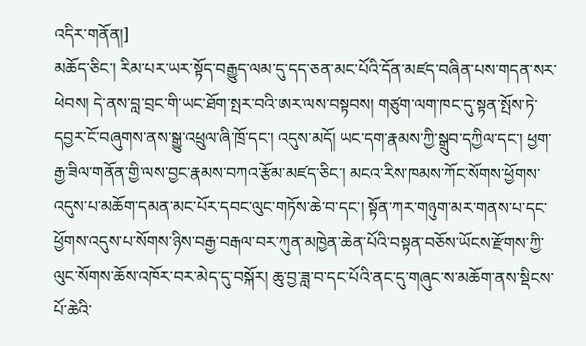འདིར་གནོན།]
མཆོད་ཅིང་། རིམ་པར་ཡར་སྟོད་བརྒྱུད་ལམ་དུ་དད་ཅན་མང་པོའི་དོན་མཛད་བཞིན་པས་གདན་སར་ཕེབས། དེ་ནས་བླ་བྲང་གི་ཡང་ཐོག་སྤར་བའི་ཨར་ལས་བསྟབས། གཙུག་ལག་ཁང་དུ་སྟན་སྤོས་ཏེ་དབྱར་ངོ་བཞུགས་ནས་སྒྱུ་འཕྲུལ་ཞི་ཁྲོ་དང་། འདུས་མདོ། ཡང་དག་རྣམས་ཀྱི་སྒྲུབ་དཀྱིལ་དང་། ཕྱག་རྒྱ་ཟིལ་གནོན་གྱི་ལས་བྱང་རྣམས་བཀའ་རྩོམ་མཛད་ཅིང་། མངའ་རིས་ཁམས་ཀོང་སོགས་ཕྱོགས་འདུས་པ་མཆོག་དམན་མང་པོར་དབང་ལུང་གཏོས་ཆེ་བ་དང་། སྟོན་ཀར་གཉུག་མར་གནས་པ་དང་ཕྱོགས་འདུས་པ་སོགས་ཉིས་བརྒྱ་བརྒལ་བར་ཀུན་མཁྱེན་ཆེན་པོའི་བསྟན་བཅོས་ཡོངས་རྫོགས་ཀྱི་ལུང་སོགས་ཆོས་འཁོར་བར་མེད་དུ་བསྐོར། ཆུ་བྱ་ཟླ་བ་དང་པོའི་ནང་དུ་གཞུང་ས་མཆོག་ནས་སྡིངས་པོ་ཆེའི་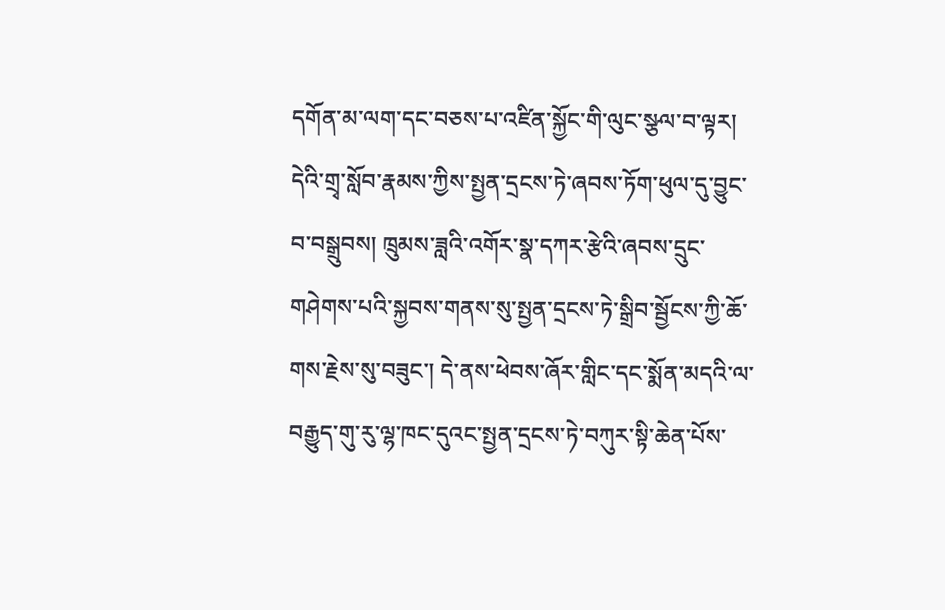དགོན་མ་ལག་དང་བཅས་པ་འཛིན་སྐྱོང་གི་ལུང་སྩལ་བ་ལྟར། དེའི་གྲྭ་སློབ་རྣམས་ཀྱིས་སྤྱན་དྲངས་ཏེ་ཞབས་ཏོག་ཕུལ་དུ་བྱུང་བ་བསྒྲུབས། ཁྲུམས་ཟླའི་འགོར་སྣ་དཀར་རྩེའི་ཞབས་དྲུང་གཤེགས་པའི་སྐྱབས་གནས་སུ་སྤྱན་དྲངས་ཏེ་སྒྲིབ་སྦྱོངས་ཀྱི་ཆོ་གས་རྗེས་སུ་བཟུང་། དེ་ནས་ཕེབས་ཞོར་གླིང་དང་སྨོན་མདའི་ལ་བརྒྱུད་གུ་རུ་ལྷ་ཁང་དུའང་སྤྱན་དྲངས་ཏེ་བཀུར་སྟི་ཆེན་པོས་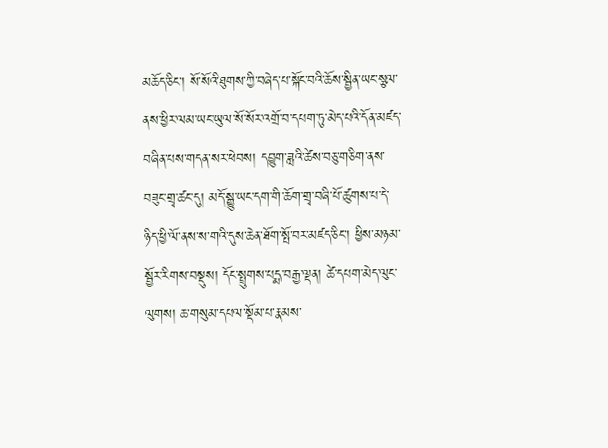མཆོད་ཅིང་། སོ་སོའི་ཐུགས་ཀྱི་བཞེད་པ་སྐོང་བའི་ཆོས་སྦྱིན་ཡང་སྩལ་ནས་ཕྱིར་ལམ་ཡང་ཡུལ་སོ་སོར་འགྲོ་བ་དཔག་ཏུ་མེད་པའི་དོན་མཛད་བཞིན་པས་གདན་སར་ཕེབས། དབྱུག་ཟླའི་ཚེས་བཅུ་གཅིག་ནས་བཟུང་གྲྭ་ཚང་དུ། མདོ་སྒྱུ་ཡང་དག་གི་ཆོག་གྲྭ་བཞི་པོ་ཚུགས་པ་དེ་ཉིད་ཕྱི་ལོ་ནས་ས་གའི་དུས་ཆེན་ཐོག་སྤོ་བར་མཛད་ཅིང་། ཕྱིས་མཉམ་སྦྱོར་རིགས་བསྡུས། དོང་སྤྲུགས་པདྨ་བརྒྱ་ལྡན། ཚེ་དཔག་མེད་ལུང་ལུགས། ཆ་གསུམ་དཔལ་སྡོམ་པ་རྣམས་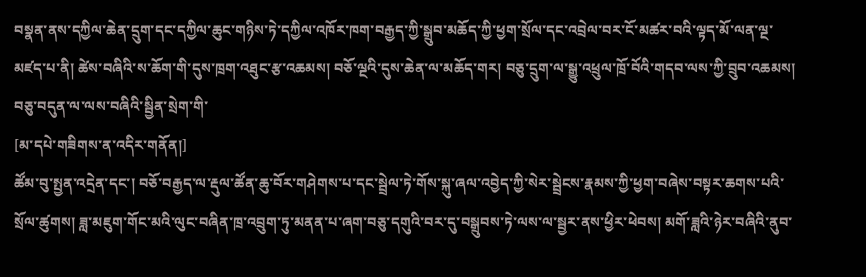བསྣན་ནས་དཀྱིལ་ཆེན་དྲུག་དང་དཀྱིལ་ཆུང་གཉིས་ཏེ་དཀྱིལ་འཁོར་ཁག་བརྒྱད་ཀྱི་སྒྲུབ་མཆོད་ཀྱི་ཕྱག་སྲོལ་དང་འབྲེལ་བར་ངོ་མཚར་བའི་ལྟད་མོ་ལན་ལྔ་མཛད་པ་ནི། ཚེས་བཞིའི་ས་ཆོག་གི་དུས་ཁྲག་འཐུང་རྩ་འཆམས། བཅོ་ལྔའི་དུས་ཆེན་ལ་མཆོད་གར། བཅུ་དྲུག་ལ་སྒྱུ་འཕྲུལ་ཁྲོ་བོའི་གདབ་ལས་ཀྱི་བྲུབ་འཆམས། བཅུ་བདུན་ལ་ལས་བཞིའི་སྦྱིན་སྲེག་གི་
[མ་དཔེ་གཟིགས་ན་འདིར་གནོན།]
ཚོམ་བུ་སྤྱན་འདྲེན་དང་། བཅོ་བརྒྱད་ལ་རྡུལ་ཚོན་ཆུ་བོར་གཤེགས་པ་དང་སྦྲེལ་ཏེ་གོས་སྐུ་ཞལ་འབྱེད་ཀྱི་སེར་སྦྲེངས་རྣམས་ཀྱི་ཕྱག་བཞེས་བསྟར་ཆགས་པའི་སྲོལ་ཚུགས། ཟླ་མཇུག་གོང་མའི་ལུང་བཞིན་ཁྲ་འབྲུག་ཏུ་མནན་པ་ཞག་བཅུ་དགུའི་བར་དུ་བསྒྲུབས་ཏེ་ལས་ལ་སྦྱར་ནས་ཕྱིར་ཕེབས། མགོ་ཟླའི་ཉེར་བཞིའི་ནུབ་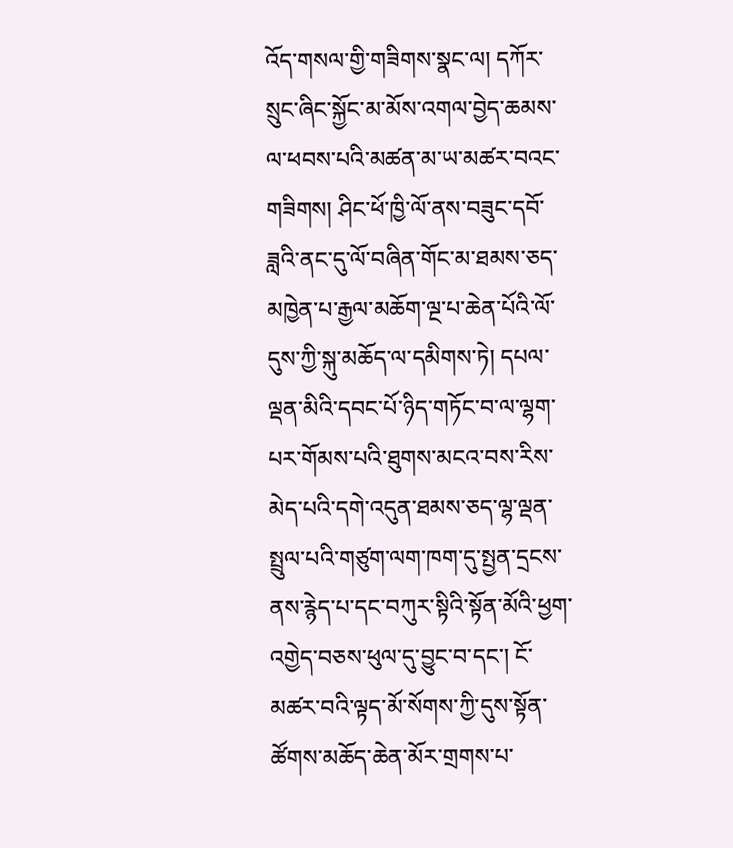འོད་གསལ་གྱི་གཟིགས་སྣང་ལ། དཀོར་སྲུང་ཞིང་སྐྱོང་མ་མོས་འགལ་བྱེད་ཆམས་ལ་ཕབས་པའི་མཚན་མ་ཡ་མཚར་བའང་གཟིགས། ཤིང་ཕོ་ཁྱི་ལོ་ནས་བཟུང་དབོ་ཟླའི་ནང་དུ་ལོ་བཞིན་གོང་མ་ཐམས་ཅད་མཁྱེན་པ་རྒྱལ་མཆོག་ལྔ་པ་ཆེན་པོའི་ལོ་དུས་ཀྱི་སྐུ་མཆོད་ལ་དམིགས་ཏེ། དཔལ་ལྡན་མིའི་དབང་པོ་ཉིད་གཏོང་བ་ལ་ལྷག་པར་གོམས་པའི་ཐུགས་མངའ་བས་རིས་མེད་པའི་དགེ་འདུན་ཐམས་ཅད་ལྷ་ལྡན་སྤྲུལ་པའི་གཙུག་ལག་ཁག་དུ་སྤྱན་དྲངས་ནས་རྙེད་པ་དང་བཀུར་སྟིའི་སྟོན་མོའི་ཕྱག་འགྱེད་བཅས་ཕུལ་དུ་བྱུང་བ་དང་། ངོ་མཚར་བའི་ལྟད་མོ་སོགས་ཀྱི་དུས་སྟོན་ཚོགས་མཆོད་ཆེན་མོར་གྲགས་པ་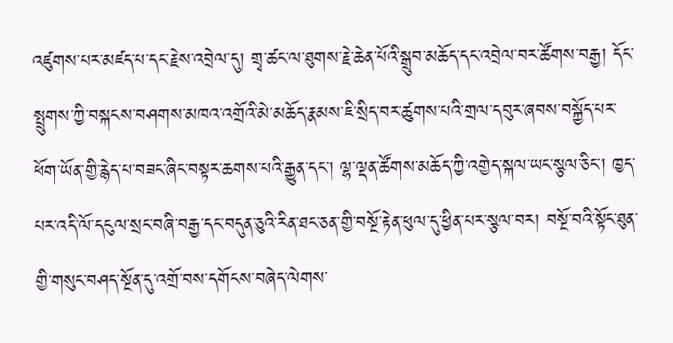འཛུགས་པར་མཛད་པ་དང་རྗེས་འབྲེལ་དུ། གྲྭ་ཚང་ལ་ཐུགས་རྗེ་ཆེན་པོའི་སྒྲུབ་མཆོད་དང་འབྲེལ་བར་ཚོགས་བརྒྱ། དོང་སྤྲུགས་ཀྱི་བསྐངས་བཤགས་མཁའ་འགྲོའི་མེ་མཆོད་རྣམས་ཇི་སྲིད་བར་ཚུགས་པའི་གྲལ་དབུར་ཞབས་བསྐྱོད་པར་ཕོག་ཡོན་གྱི་རྙེད་པ་བཟང་ཞིང་བསྟར་ཆགས་པའི་རྒྱུན་དང་། ལྷ་ལྡན་ཚོགས་མཆོད་ཀྱི་འགྱེད་སྐལ་ཡང་སྩལ་ཅིང་། ཁྱད་པར་འདི་ལོ་དངུལ་སྲང་བཞི་བརྒྱ་དང་བདུན་ཅུའི་རིན་ཐང་ཅན་གྱི་བསྔོ་རྟེན་ཕུལ་དུ་ཕྱིན་པར་སྩལ་བར། བསྔོ་བའི་སྟོང་ཐུན་གྱི་གསུང་བཤད་སྔོན་དུ་འགྲོ་བས་དགོངས་བཞེད་ལེགས་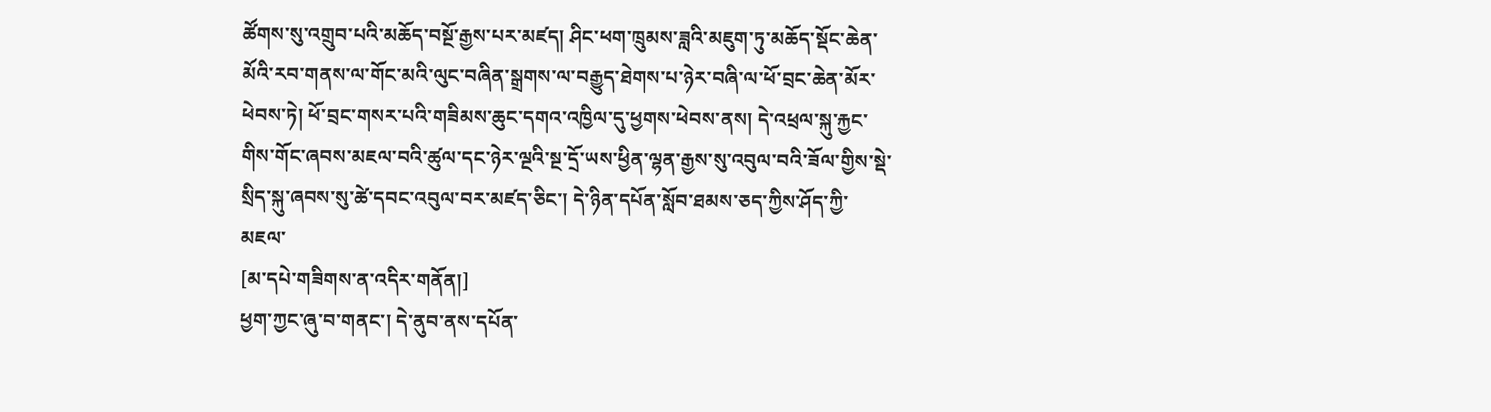ཚོགས་སུ་འགྲུབ་པའི་མཆོད་བསྔོ་རྒྱས་པར་མཛད། ཤིང་ཕག་ཁྲུམས་ཟླའི་མཇུག་ཏུ་མཆོད་སྡོང་ཆེན་མོའི་རབ་གནས་ལ་གོང་མའི་ལུང་བཞིན་སྒྲགས་ལ་བརྒྱུད་ཐེགས་པ་ཉེར་བཞི་ལ་ཕོ་བྲང་ཆེན་མོར་ཕེབས་ཏེ། ཕོ་བྲང་གསར་པའི་གཟིམས་ཆུང་དགའ་འཁྱིལ་དུ་ཕྱགས་ཕེབས་ནས། དེ་འཕྲལ་སྐུ་རྐྱང་གིས་གོང་ཞབས་མཇལ་བའི་ཚུལ་དང་ཉེར་ལྔའི་སྔ་དྲོ་ཡས་ཕྱིན་ལྷན་རྒྱས་སུ་འབུལ་བའི་ཟོལ་གྱིས་སྡེ་སྲིད་སྐུ་ཞབས་སུ་ཚེ་དབང་འབུལ་བར་མཛད་ཅིང་། དེ་ཉིན་དཔོན་སློབ་ཐམས་ཅད་ཀྱིས་ཤོད་ཀྱི་མཇལ་
[མ་དཔེ་གཟིགས་ན་འདིར་གནོན།]
ཕྱག་ཀྱང་ཞུ་བ་གནང་། དེ་ནུབ་ནས་དཔོན་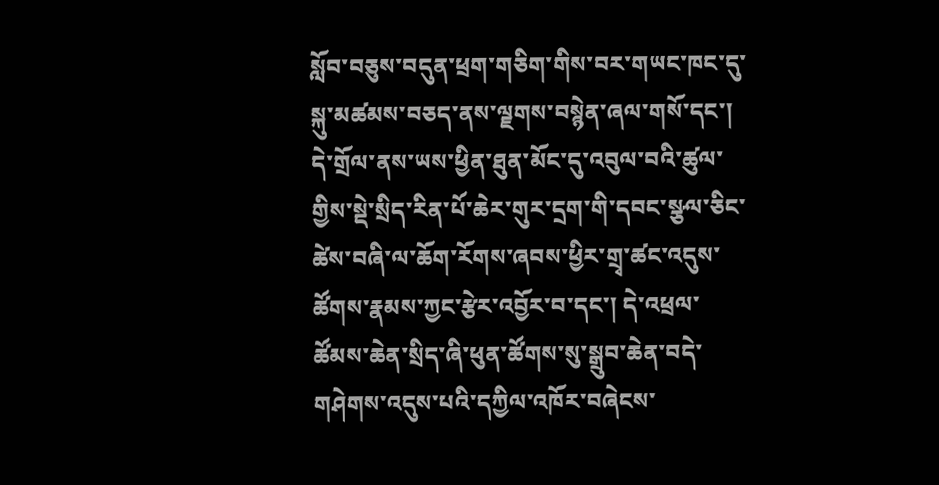སློབ་བཅུས་བདུན་ཕྲག་གཅིག་གིས་བར་གཡང་ཁང་དུ་སྐུ་མཚམས་བཅད་ནས་ལྗགས་བསྙེན་ཞལ་གསོ་དང་། དེ་གྲོལ་ནས་ཡས་ཕྱིན་ཐུན་མོང་དུ་འབུལ་བའི་ཚུལ་གྱིས་སྡེ་སྲིད་རིན་པོ་ཆེར་གུར་དྲག་གི་དབང་སྩལ་ཅིང་ཚེས་བཞི་ལ་ཆོག་རོགས་ཞབས་ཕྱིར་གྲྭ་ཚང་འདུས་ཚོགས་རྣམས་ཀྱང་རྩེར་འབྱོར་བ་དང་། དེ་འཕྲལ་ཚོམས་ཆེན་སྲིད་ཞི་ཕུན་ཚོགས་སུ་སྒྲུབ་ཆེན་བདེ་གཤེགས་འདུས་པའི་དཀྱིལ་འཁོར་བཞེངས་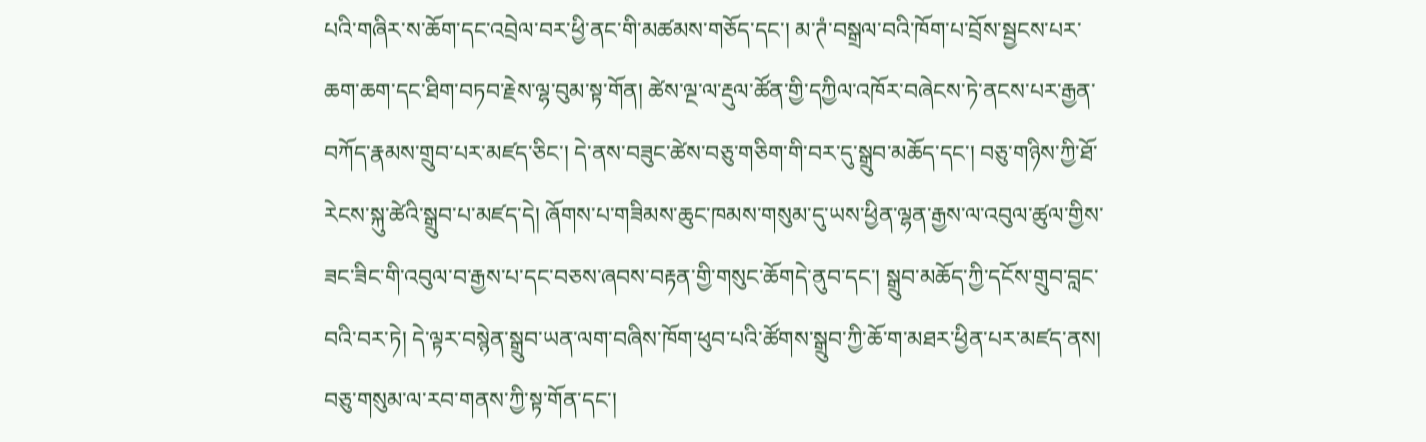པའི་གཞིར་ས་ཆོག་དང་འབྲེལ་བར་ཕྱི་ནང་གི་མཚམས་གཅོད་དང་། མ་ཊཾ་བསྒྲལ་བའི་ཁོག་པ་བྲོས་སྦྱངས་པར་ཆག་ཆག་དང་ཐིག་བཏབ་རྗེས་ལྷ་བུམ་སྟ་གོན། ཚེས་ལྔ་ལ་རྡུལ་ཚོན་གྱི་དཀྱིལ་འཁོར་བཞེངས་ཏེ་ནངས་པར་རྒྱན་བཀོད་རྣམས་གྲུབ་པར་མཛད་ཅིང་། དེ་ནས་བཟུང་ཚེས་བཅུ་གཅིག་གི་བར་དུ་སྒྲུབ་མཆོད་དང་། བཅུ་གཉིས་ཀྱི་ཐོ་རེངས་སྐུ་ཚེའི་སྒྲུབ་པ་མཛད་དེ། ཞོགས་པ་གཟིམས་ཆུང་ཁམས་གསུམ་དུ་ཡས་ཕྱིན་ལྷན་རྒྱས་ལ་འབུལ་ཚུལ་གྱིས་ཟང་ཟིང་གི་འབུལ་བ་རྒྱས་པ་དང་བཅས་ཞབས་བརྟན་གྱི་གསུང་ཆོགདེ་ནུབ་དང་། སྒྲུབ་མཆོད་ཀྱི་དངོས་གྲུབ་བླང་བའི་བར་ཏེ། དེ་ལྟར་བསྙེན་སྒྲུབ་ཡན་ལག་བཞིས་ཁོག་ཕུབ་པའི་ཚོགས་སྒྲུབ་ཀྱི་ཆོ་ག་མཐར་ཕྱིན་པར་མཛད་ནས། བཅུ་གསུམ་ལ་རབ་གནས་ཀྱི་སྟ་གོན་དང་།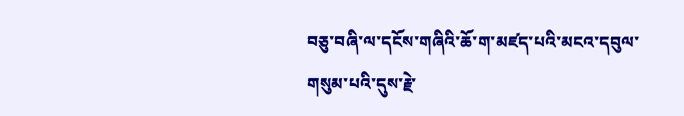བཅུ་བཞི་ལ་དངོས་གཞིའི་ཆོ་ག་མཛད་པའི་མངའ་དབུལ་གསུམ་པའི་དུས་རྗེ་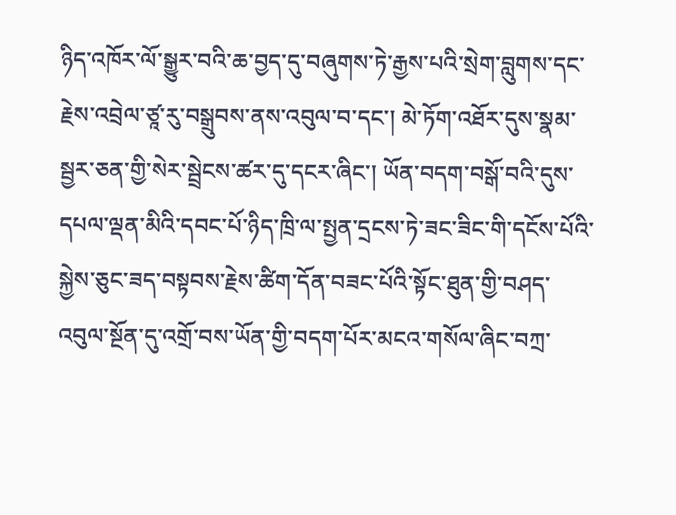ཉིད་འཁོར་ལོ་སྒྱུར་བའི་ཆ་བྱད་དུ་བཞུགས་ཏེ་རྒྱས་པའི་སྲེག་བླུགས་དང་རྗེས་འབྲེལ་ཙཱ་རུ་བསྒྲུབས་ནས་འབུལ་བ་དང་། མེ་ཏོག་འཐོར་དུས་སྣམ་སྦྱར་ཅན་གྱི་སེར་སྦྲེངས་ཚར་དུ་དངར་ཞིང་། ཡོན་བདག་བསྒོ་བའི་དུས་དཔལ་ལྡན་མིའི་དབང་པོ་ཉིད་ཁྲི་ལ་སྤྱན་དྲངས་ཏེ་ཟང་ཟིང་གི་དངོས་པོའི་སྐྱེས་ཅུང་ཟད་བསྟབས་རྗེས་ཚིག་དོན་བཟང་པོའི་སྟོང་ཐུན་གྱི་བཤད་འབུལ་སྔོན་དུ་འགྲོ་བས་ཡོན་གྱི་བདག་པོར་མངའ་གསོལ་ཞིང་བཀྲ་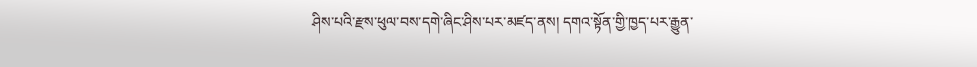ཤིས་པའི་རྫས་ཕུལ་བས་དགེ་ཞིང་ཤིས་པར་མཛད་ནས། དགའ་སྟོན་གྱི་ཁྱད་པར་རྒྱུན་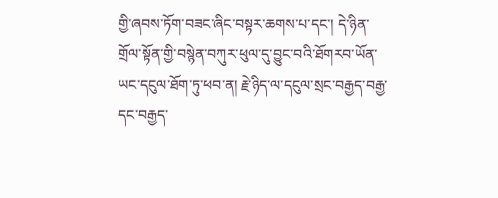གྱི་ཞབས་ཏོག་བཟང་ཞིང་བསྟར་ཆགས་པ་དང་། དེ་ཉིན་གྲོལ་སྟོན་གྱི་བསྙེན་བཀུར་ཕུལ་དུ་བྱུང་བའི་ཐོགརབ་ཡོན་ཡང་དངུལ་ཐོག་ཏུ་ཕབ་ན། རྗེ་ཉིད་ལ་དངུལ་སྲང་བརྒྱད་བརྒྱ་དང་བརྒྱད་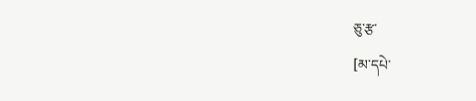ཅུ་རྩ་
[མ་དཔེ་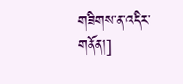གཟིགས་ན་འདིར་གནོན།]